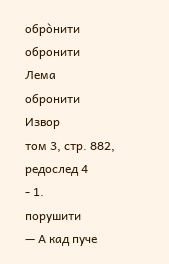обро̀нити
обронити
Лема
обронити
Извор
том 3, стр. 882, редослед 4
- 1.
порушити
— А кад пуче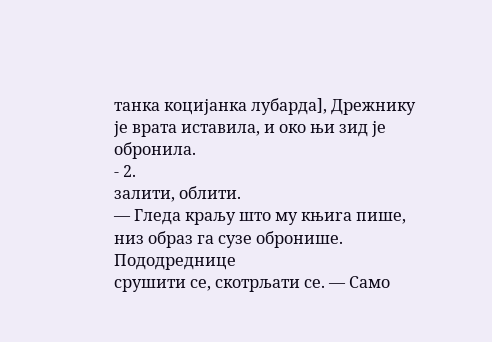танка коцијанка лубарда], Дрежнику је врата иставила, и око њи зид је обронила.
- 2.
залити, облити.
— Гледа краљу што му књиrа пише, низ образ га сузе обронише.
Пододреднице
срушити се, скотрљати се. — Само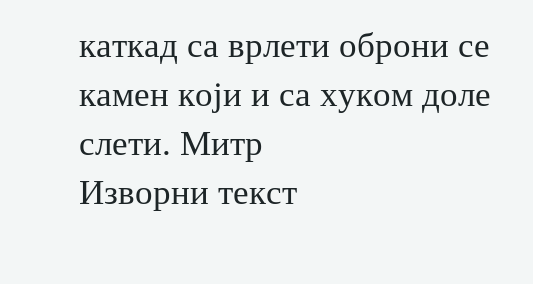каткад са врлети оброни се камен који и са хуком доле слети. Митр
Изворни текст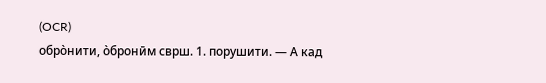(OCR)
обро̀нити, о̀бронӣм сврш. 1. порушити. — А кад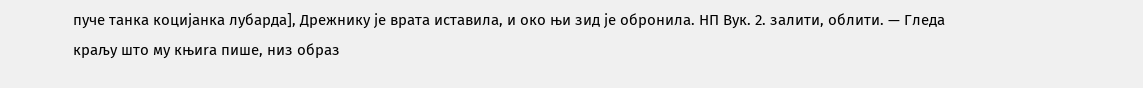пуче танка коцијанка лубарда], Дрежнику је врата иставила, и око њи зид је обронила. НП Вук. 2. залити, облити. — Гледа краљу што му књиrа пише, низ образ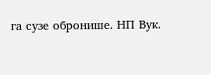га сузе обронише. НП Вук.